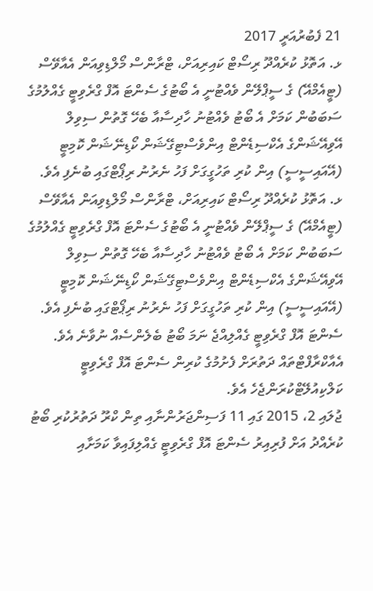21 ފެބުރުއަރީ 2017
ޅ. އަތޮޅު ކުރެއްދޫ ރިސޯޓް ކައިރިއަށް، ޓްރާންސް މޯލްޑިވިއަން އެއާވޭސް (ޓީއެމްއޭ) ގެ ސީޕްލޭން ވެއްޓުނީ އެ ބޯޓުގެ ސެންޓަ އޮފް ގްރެވިޓީ ގެއްލުމުގެ ސަބަބުން ކަމަށް އެ ބޯޓު ވެއްޓުނު ހާދިސާއާ ބެހޭ ގޮތުން ސިވިލް އޭވިއޭޝަންގެ އެކްސިޑެންޓް އިންވެސްޓިގޭޝަން ކޯޑިނޭޝަން ކޮމިޓީ (އޭއައިސީސީ) އިން ކުރި ތަހުގީގަށް ފަހު ނެރުނު ރިޕޯޓްގައި ބުނެފި އެވެ.
ޅ. އަތޮޅު ކުރެއްދޫ ރިސޯޓް ކައިރިއަށް، ޓްރާންސް މޯލްޑިވިއަން އެއާވޭސް (ޓީއެމްއޭ) ގެ ސީޕްލޭން ވެއްޓުނީ އެ ބޯޓުގެ ސެންޓަ އޮފް ގްރެވިޓީ ގެއްލުމުގެ ސަބަބުން ކަމަށް އެ ބޯޓު ވެއްޓުނު ހާދިސާއާ ބެހޭ ގޮތުން ސިވިލް އޭވިއޭޝަންގެ އެކްސިޑެންޓް އިންވެސްޓިގޭޝަން ކޯޑިނޭޝަން ކޮމިޓީ (އޭއައިސީސީ) އިން ކުރި ތަހުގީގަށް ފަހު ނެރުނު ރިޕޯޓްގައި ބުނެފި އެވެ.
ސެންޓަ އޮފް ގްރެވިޓީ ގެއްލިއްޖެ ނަމަ ބޯޓު ބެލެންސެއް ނުވާނެ އެވެ. އެއާކްރާފްޓްތައް ދަތުރަށް ފެށުމުގެ ކުރިން ސެންޓަ އޮފް ގްރެވިޓީ ކަލްކިއުލޭޓްކުރަންޖެހެ އެވެ.
ޖުލައި 2، 2015 ގައި 11 ފަސިންޖަރުންނާއި ތިން ކްރޫ ދަތުރުކުރި ބޯޓު ކުރެއްދު އަށް ފުރިއިރު ސެންޓަ އޮފް ގްރެވިޓީ ގެއްލިފައިވާ ކަމަށާއި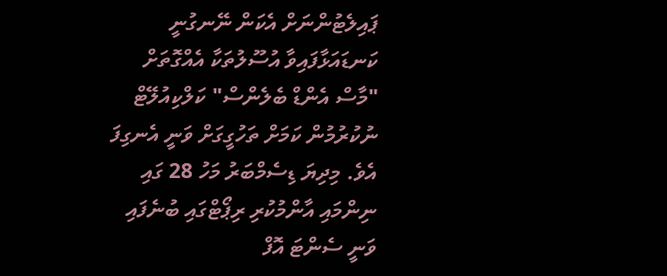ޕައިލެޓުންނަށް އެކަން ނޭނގުނީ ކަނޑައަޅާފައިވާ އުސޫލުތަކާ އެއްގޮތަށް "މާސް އެންޑް ބެލެންސް" ކަލްކިއުލޭޓް ނުކުރުމުން ކަމަށް ތަހުގީގަށް ވަނީ އެނގިފަ އެވެ. މިދިޔަ ޑިސެމްބަރު މަހު 28 ގައި ނިންމައި އާންމުކުރި ރިޕޯޓްގައި ބުނެފައި ވަނީ ސެންޓަ އޮފް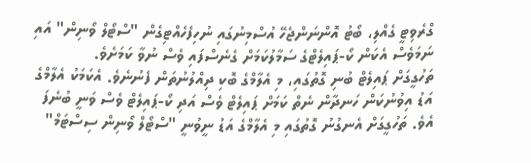ގްރެވިޓީ ގެއްލި، ބޯޓު އޮންނަންޖެހޭ އުސްމިނުގައި ނުހިފެހެއްޓިގެން "ސްޓޯލް ވޯނިން" އައި ނަމަވެސް އެކަން ކޯ-ޕައިލެޓްގެ ސަމާލުކަމަށް ގެނެސްފައި ވެސް ނުވާ ކަމަށެވެ.
ތަހުގީގަށް ޕައިލެޓް ބުނި ގޮތުގައި، މި އެލާމްގެ ބޮކި ދިއްލުނުތަން ފެނުނެވެ. އެކަމަކު އެލާމްގެ އަޑު އިވުނުކަން ހަނދާން ނެތް ކަމަށް ޕައިލެޓް ވެސް އަދި ކޯ-ޕައިލެޓް ވެސް ވަނީ ބުނެފަ އެވެ. ތަހުގީގަށް އެނގުނު ގޮތުގައި މި އެލާމްގެ އަޑު ނީވުނީ "ސްޓޯލް ވޯނިން ސިސްޓަމް"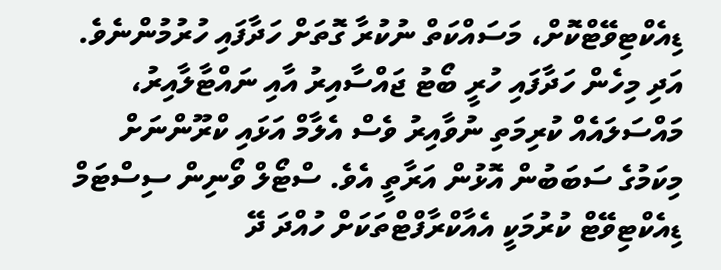ޑިއެކްޓިވޭޓްކޮށް، މަސައްކަތް ނުކުރާ ގޮތަށް ހަދާފައި ހުރުމުންނެވެ. އަދި މިހެން ހަދާފައި ހުރީ ބޯޓު ޖައްސާއިރު އާއި ނައްޓާލާއިރު، މައްސަލައެއް ކުރިމަތި ނުވާއިރު ވެސް އެލާމް އަޅައި ކްރޫންނަށް މިކަމުގެ ސަބަބުން އޮޅުން އަރާތީ އެވެ. ސްޓޯލް ވޯނިން ސިސްޓަމް ޑިއެކްޓިވޭޓް ކުރުމަކީ އެއާކްރާފްޓްތަކަށް ހުއްދަ ދޭ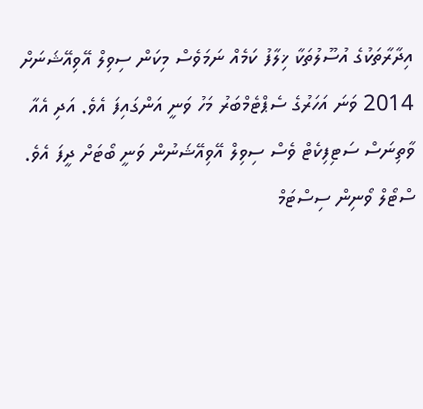އިދާރާތަކުގެ އުސޫލުތަކާ ޚިލާފު ކަމެއް ނަމަވެސް މިކަން ސިވިލް އޭވިއޭޝަނަށް 2014 ވަނަ އަހަރުގެ ސެޕްޓެމްބަރު މަހު ވަނީ އަންގައިފަ އެވެ. އަދި އެއާ ވާތިނަސް ސަޓިފިކެޓް ވެސް ސިވިލް އޭވިއޭޝަނުން ވަނީ ބޯޓަށް ދީފަ އެވެ.
ސްޓޯލް ވޯނިން ސިސްޓަމް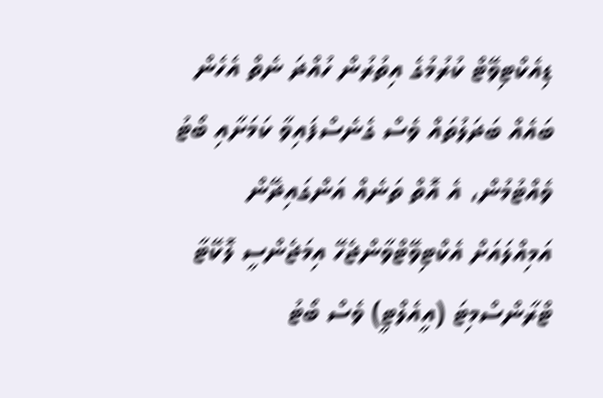ޑިއެކްޓިވޭޓް ކުރުމުގެ އިތުރުން ހުއްދަ ނެތް އެހެން ބައެއް ބަދަލުތައް ވެސް ގެނެސްފައިވާ ކަމަށާއި ބޯޓު ވެއްޓުމުން، އެ އޮތް ތަނެއް އަންގައިދޭން އަމިއްލައަށް އެކްޓިވޭޓްވާންޖެހޭ އިމަޖެންސީ ލޮކޭޓާ ޓްރާންސްމިޓަ (އީއެލްޓީ) ވެސް ބޯޓު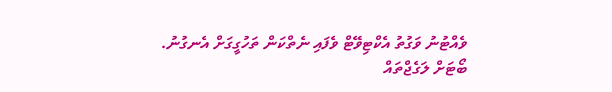ވެއްޓުނު ވަގުތު އެކްޓިވޭޓް ވެފައި ނެތްކަން ތަހުގީގަށް އެނގުނު.
ބޯޓަށް ލަގެޖްތައް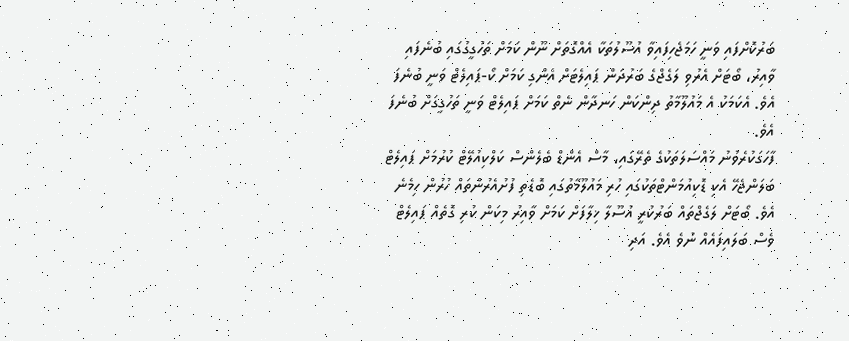ބަރުކޮށްފައި ވަނީ ހަމަޖެހިފައިވާ އުސޫލުތަކާ އެއްގޮތަށް ނޫން ކަމަށް ތަހުގީގުގައި ބުނެފައި ވާއިރު، ބޯޓަށް އެރުވި ލަގެޖްގެ ބަރުދަން ޕައިލެޓަށް އެންގި ކަމަށް ކޯ-ޕައިލެޓް ވަނީ ބުނެފަ އެވެ. އެކަމަކު އެ މައުލޫމާތު ދިންކަން ހަނދާން ނެތް ކަމަށް ޕައިލެޓް ވަނީ ތަހުގީގަށް ބުނެފަ އެވެ.
ފާހަގަކުރެވުނު މައްސަލަތަކުގެ ތެރޭގައި، މާސް އެންޑް ބެލެންސް ކަލްކިއުލޭޓް ކުރުމަށް ޕައިލެޓް ބަލަންޖެހޭ އެކި ޑޮކިއުމަންޓްތަކުގައި ހުރި މައުލޫމާތުގައި ބޮޑެތި ފުށުއެރުންތައް ހުރުން ހިމެނެ އެވެ. ބޯޓަށް ލަގެޖްތައް ބަރުކުރީ އުސޫލާ ޚިލާފަށް ކަމަށް ވާއިރު މިކަން ކުރި ގޮތެއް ޕައިލެޓް ވެސް ބަލައިފައެއް ނުވެ އެވެ. އަދި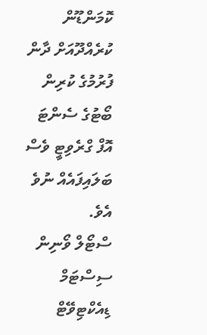ކޮމަންޑޫން ކުރެއްދޫއަށް ދާން ފުރުމުގެ ކުރިން ބޯޓުގެ ސެންޓަ އޮފް ގްރެވިޓީ ވެސް ބަލައިފައެއް ނުވެ އެވެ.
ސްޓޯލް ވޯނިން ސިސްޓަމް ޑިއެކްޓިވޭޓް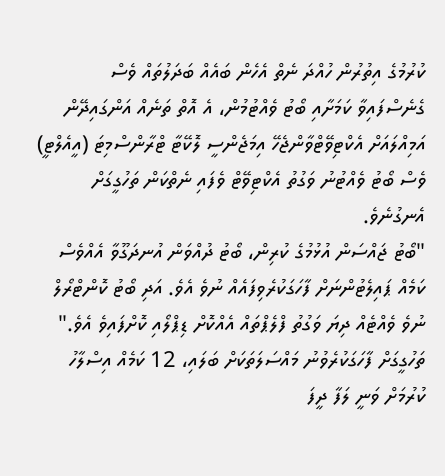ކުރުމުގެ އިތުރުން ހުއްދަ ނެތް އެހެން ބައެއް ބަދަލުތައް ވެސް ގެނެސްފައިވާ ކަމަށާއި ބޯޓު ވެއްޓުމުން، އެ އޮތް ތަނެއް އަންގައިދޭން އަމިއްލައަށް އެކްޓިވޭޓްވާންޖެހޭ އިމަޖެންސީ ލޮކޭޓާ ޓްރާންސްމިޓަ (އީއެލްޓީ) ވެސް ބޯޓު ވެއްޓުނު ވަގުތު އެކްޓިވޭޓް ވެފައި ނެތްކަން ތަހުގީގަށް އެނގުނެވެ.
"ބޯޓު ޖައްސަން އުޅުމުގެ ކުރިން، ބޯޓު ދުއްވަން އުނދަގޫވާ އެއްވެސް ކަމެއް ޕައިލެޓުންނަށް ފާހަގަކުރެވިފައެއް ނުވެ އެވެ. އަދި ބޯޓު ކޮންޓްރޯލް ނުވެ ވެއްޓެއް ދިޔަ ވަގުތު ފްލެޕްތައް އެއްކޮށް ޑިޕްލޯއި ކޮށްފައިވެ އެވެ."
ތަހުގީގަށް ފާހަގަކުރެވުނު މައްސަލަތަކަށް ބަލައި، 12 ކަމެއް އިސްލާހު ކުރުމަށް ވަނީ ލަފާ ދީފަ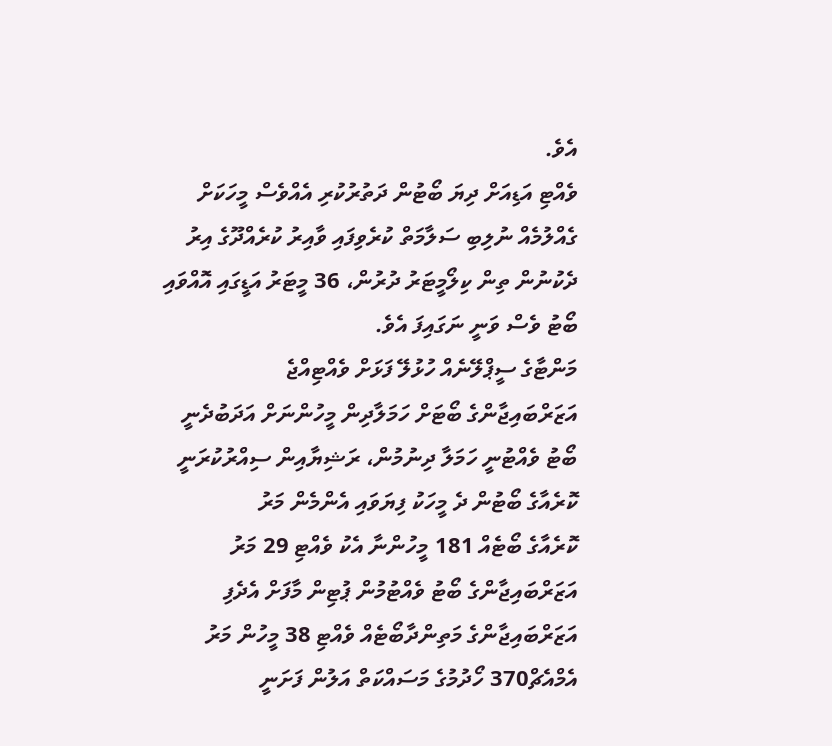އެވެ.
ވެއްޓި އަޑިއަށް ދިޔަ ބޯޓުން ދަތުރުކުރި އެއްވެސް މީހަކަށް ގެއްލުމެއް ނުލިބި ސަލާމަތް ކުރެވިފައި ވާއިރު ކުރެއްދޫގެ އިރު ދެކުނުން ތިން ކިލޯމީޓަރު ދުރުން، 36 މީޓަރު އަޑީގައި އޮއްވައި ބޯޓު ވެސް ވަނީ ނަގައިފަ އެވެ.
މަންޓާގެ ސީޕްލޭނެއް ހުޅުލޭ ފަޅަށް ވެއްޓިއްޖެ
އަޒަރްބައިޖާންގެ ބޯޓަށް ހަމަލާދިން މީހުންނަށް އަދަބުދެނީ
ބޯޓު ވެއްޓުނީ ހަމަލާ ދިނުމުން، ރަޝިޔާއިން ސިއްރުކުރަނީ
ކޮރެއާގެ ބޯޓުން ދެ މީހަކު ފިޔަވައި އެންމެން މަރު
ކޮރެއާގެ ބޯޓެއް 181 މީހުންނާ އެކު ވެއްޓި 29 މަރު
އަޒަރްބައިޖާންގެ ބޯޓު ވެއްޓުމުން ޕުޓިން މާފަށް އެދެފި
އަޒަރްބައިޖާންގެ މަތިންދާބޯޓެއް ވެއްޓި 38 މީހުން މަރު
އެމްއެޗް370 ހޯދުމުގެ މަސައްކަތް އަލުން ފަށަނީ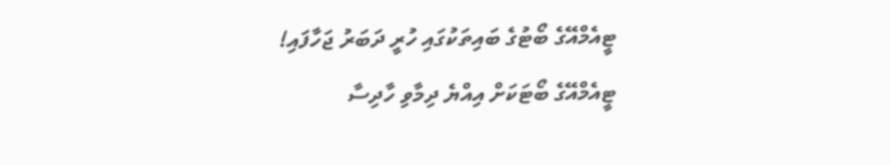ޓީއެމްއޭގެ ބޯޓުގެ ބައިތަކުގައި ހުރީ ދަބަރު ޖަހާފައި!
ޓީއެމްއޭގެ ބޯޓަކަށް އިއްޔެ ދިމާވި ހާދިސާ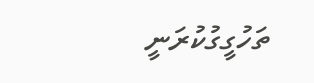ތަހުގީގުކުރަނީ